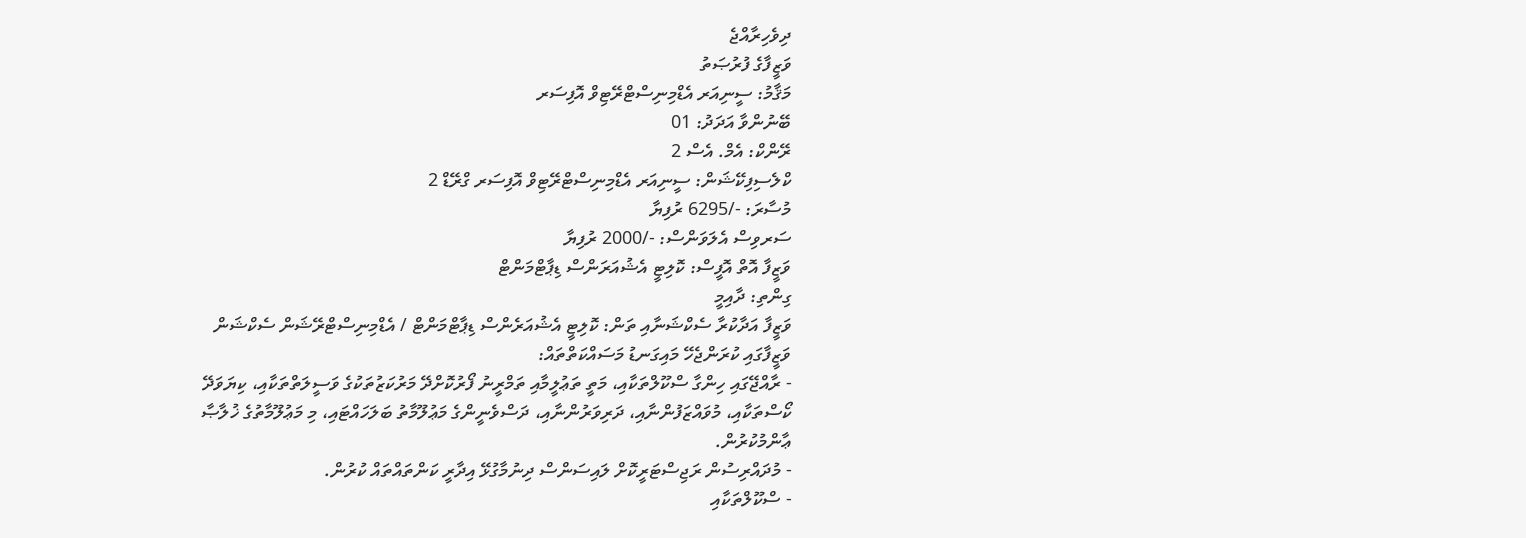ދިވެހިރާއްޖެ
ވަޒީފާގެ ފުރުޞަތު
މަޤާމު: ސީނިއަރ އެޑްމިނިސްޓްރޭޓިވް އޮފިސަރ
ބޭނުންވާ އަދަދު: 01
ރޭންކް: އެމް. އެސް 2
ކްލެސިފިކޭޝަން: ސީނިއަރ އެޑްމިނިސްޓްރޭޓިވް އޮފިސަރ ގްރޭޑް 2
މުސާރަ: -/6295 ރުފިޔާ
ސަރވިސް އެލަވަންސް: -/2000 ރުފިޔާ
ވަޒީފާ އޮތް އޮފީސް: ކޮލިޓީ އެޝުއަރަންސް ޑިޕާޓްމަންޓް
ގިންތި: ދާއިމީ
ވަޒީފާ އަދާކުރާ ސެކްޝަނާއި ތަން: ކޮލިޓީ އެޝުއަރެންސް ޑިޕާޓްމަންޓް / އެޑްމިނިސްޓްރޭޝަން ސެކްޝަން
ވަޒީފާގައި ކުރަންޖެހޭ މައިގަނޑު މަސައްކަތްތައް:
- ރާއްޖޭގައި ހިންގާ ސްކޫލްތަކާއި، މަތީ ތަޢުލީމާއި ތަމްރީނު ފޯރުކޮށްދޭ މަރުކަޒުތަކުގެ ވަސީލަތްތަކާއި، ކިޔަވަދޭ ކޯސްތަކާއި، މުވައްޒަފުންނާއި، ދަރިވަރުންނާއި، ދަސްވެނީންގެ މަޢުލޫމާތު ބަލަހައްޓައި، މި މަޢުލޫމާތުގެ ޚުލާޞާ ޢާންމުކުރުން.
- މުދައްރިސުން ރަޖިސްޓަރީކޮށް ލައިސަންސް ދިނުމާގުޅޭ އިދާރީ ކަންތައްތައް ކުރުން.
- ސްކޫލްތަކާއި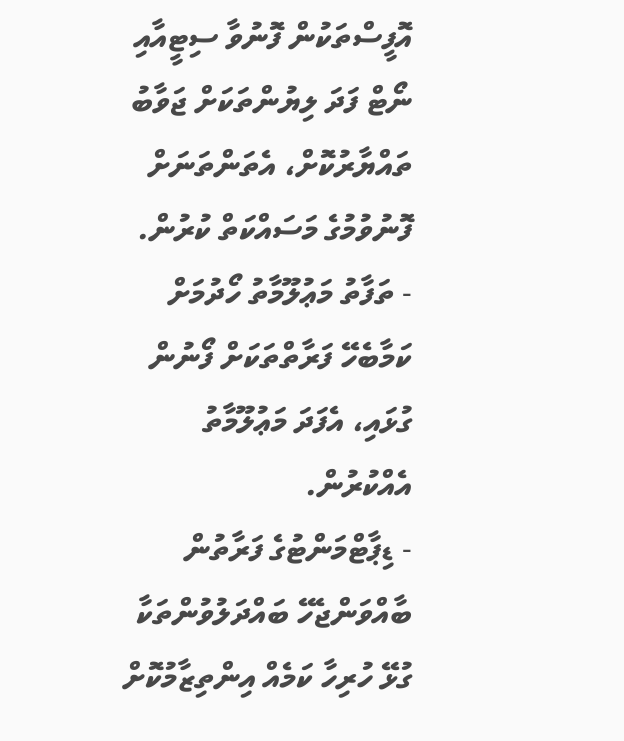އޮފީސްތަކުން ފޮނުވާ ސިޓީއާއި ނޯޓް ފަދަ ލިޔުންތަކަށް ޖަވާބު ތައްޔާރުކޮށް، އެތަންތަނަށް ފޮނުވުމުގެ މަސައްކަތް ކުރުން.
- ތަފާތު މަޢުލޫމާތު ހޯދުމަށް ކަމާބެހޭ ފަރާތްތަކަށް ފޯނުން ގުޅައި، އެފަދަ މަޢުލޫމާތު އެއްކުރުން.
- ޑިޕާޓްމަންޓުގެ ފަރާތުން ބާއްވަންޖެހޭ ބައްދަލުވުންތަކާ ގުޅޭ ހުރިހާ ކަމެއް އިންތިޒާމުކޮށް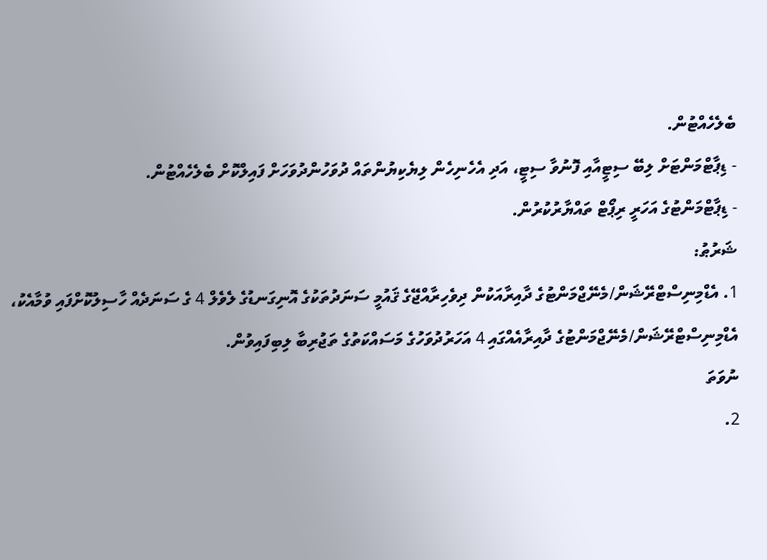ބެލެހެއްޓުން.
- ޑިޕާޓްމަންޓަށް ލިބޭ ސިޓީއާއި ފޮނުވާ ސިޓީ، އަދި އެހެނިހެން ލިޔެކިޔުންތައް ދުވަހުންދުވަހަށް ފައިލްކޮށް ބެލެހެއްޓުން.
- ޑިޕާޓްމަންޓުގެ އަހަރީ ރިޕޯޓް ތައްޔާރުކުރުން.
ޝަރުޠު:
1. އެޑްމިނިސްޓްރޭޝަން/މެނޭޖްމަންޓުގެ ދާއިރާއަކުން ދިވެހިރާއްޖޭގެ ޤައުމީ ސަނަދުތަކުގެ އޮނިގަނޑުގެ ލެވެލް 4 ގެ ސަނަދެއް ހާސިލުކޮށްފައި ވުމާއެކު، އެޑްމިނިސްޓްރޭޝަން/މެނޭޖްމަންޓުގެ ދާއިރާއެއްގައި 4 އަހަރުދުވަހުގެ މަސައްކަތުގެ ތަޖުރިބާ ލިބިފައިވުން.
ނުވަތަ
2.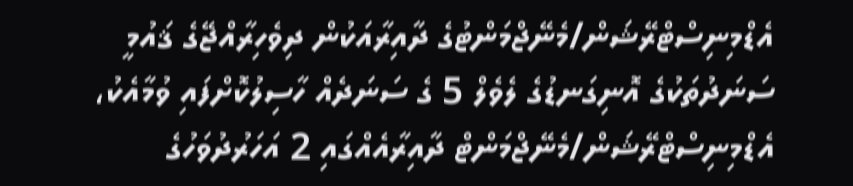އެޑްމިނިސްޓްރޭޝަން/މެނޭޖްމަންޓުގެ ދާއިރާއަކުން ދިވެހިރާއްޖޭގެ ޤައުމީ ސަނަދުތަކުގެ އޮނިގަނޑުގެ ލެވެލް 5 ގެ ސަނަދެއް ހާސިލުކޮށްފައި ވުމާއެކު، އެޑްމިނިސްޓްރޭޝަން/މެނޭޖްމަންޓް ދާއިރާއެއްގައި 2 އަހަރުދުވަހުގެ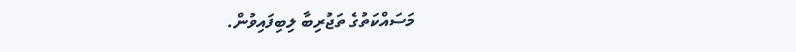މަސައްކަތުގެ ތަޖުރިބާ ލިބިފައިވުން.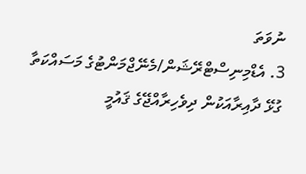ނުވަތަ
3. އެޑްމިނިސްޓްރޭޝަން/މެނޭޖްމަންޓުގެ މަސައްކަތާ ގުޅޭ ދާއިރާއަކުން ދިވެހިރާއްޖޭގެ ޤައުމީ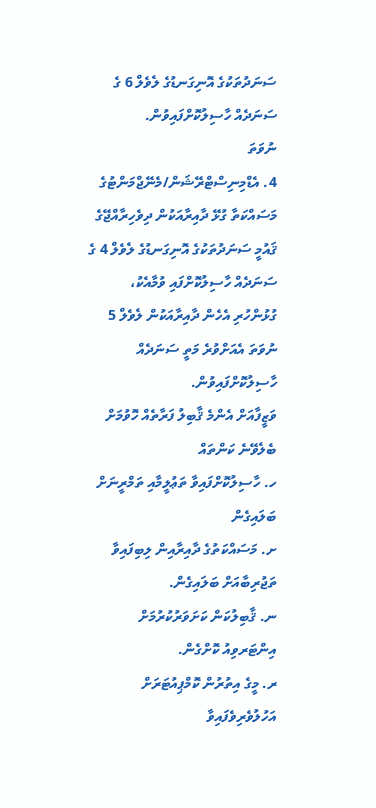ސަނަދުތަކުގެ އޮނިގަނޑުގެ ލެވެލް 6 ގެ ސަނަދެއް ހާސިލުކޮށްފައިވުން.
ނުވަތަ
4. އެޑްމިނިސްޓްރޭޝަން/މެނޭޖްމަންޓުގެ މަސައްކަތާ ގުޅޭ ދާއިރާއަކުން ދިވެހިރާއްޖޭގެ ޤައުމީ ސަނަދުތަކުގެ އޮނިގަނޑުގެ ލެވެލް 4 ގެ ސަނަދެއް ހާސިލުކޮށްފައި ވުމާއެކު، ގުޅުންހުރި އެހެން ދާއިރާއަކުން ލެވެލް 5 ނުވަތަ އެއަށްވުރެ މަތީ ސަނަދެއް ހާސިލުކޮށްފައިވުން.
ވަޒީފާއަށް އެންމެ ޤާބިލު ފަރާތެއް ހޮވުމަށް ބެލެވޭނެ ކަންތައް
ހ. ހާސިލުކޮށްފައިވާ ތަޢުލީމާއި ތަމްރީނަށް ބަލައިގެން
ށ. މަސައްކަތުގެ ދާއިރާއިން ލިބިފައިވާ ތަޖުރިބާއަށް ބަލައިގެން.
ނ. ޤާބިލުކަން ކަށަވަރުކުރުމަށް އިންޓަރވިއު ކޮށްގެން.
ރ. މީގެ އިތުރުން ކޮމްޕިއުޓަރަށް އަހުލުވެރިވެފައިވާ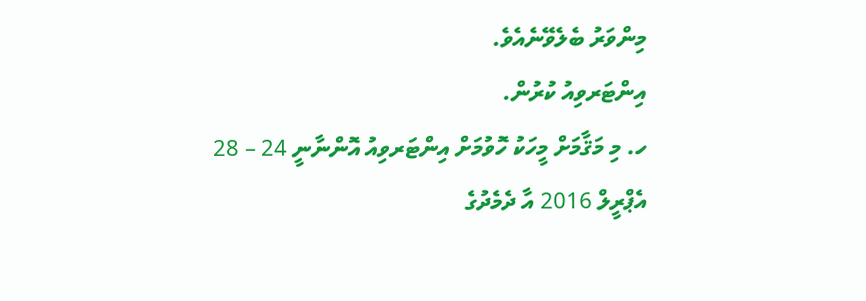މިންވަރު ބެލެވޭނެއެވެ.
އިންޓަރވިއު ކުރުން.
ހ. މި މަޤާމަށް މީހަކު ހޮވުމަށް އިންޓަރވިއު އޮންނާނީ 24 – 28 އެޕްރީލް 2016 އާ ދެމެދުގެ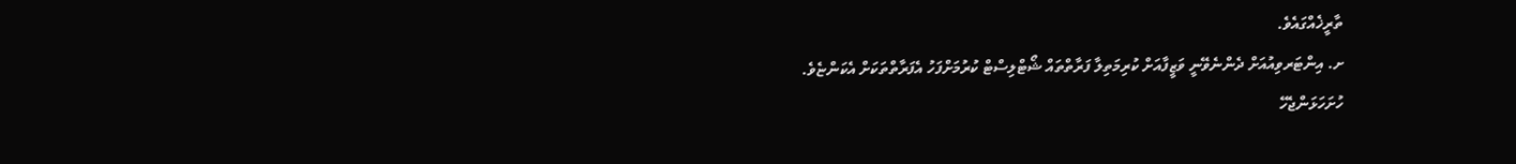ތާރީޚެއްގައެވެ.
ށ. އިންޓަރވިއުއަށް ދެންނެވޭނީ ވަޒީފާއަށް ކުރިމަތިލާ ފަރާތްތައް ޝޯޓްލިސްޓް ކުރުމަށްފަހު އެފަރާތްތަކަށް އެކަންޏެވެ.
ހުށަހަޅަންޖެހޭ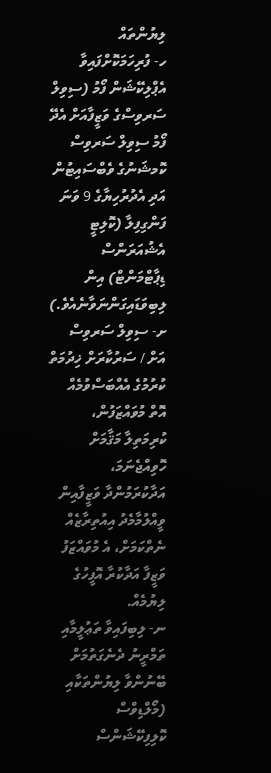ލިޔުންތައް
ހ- ފުރިހަމަކޮށްފައިވާ އެޕްލިކޭޝަން ފޯމު (ސިވިލް ސަރވިސްގެ ވަޒީފާއަށް އެދޭ ފޯމު ސިވިލް ސަރވިސް ކޮމޝަނުގެ ވެބްސައިޓުން އަދި އެދުރުހިޔާގެ 9 ވަނަ ފަންގިފިލާ (ކޮލިޓީ އެޝުއަރަންސް ޑިޕާޓްމަންޓް) އިން ލިބިވަޑައިގަންނަވާނެއެވެ.)
ށ- ސިވިލް ސަރވިސް އަށް / ސަރުކާރަށް ޚިދުމަތް ކުރުމުގެ އެއްބަސްވުމެއް އޮތް މުވައްޒަފުން، ކުރިމަތިލާ މަޤާމަށް ހޮވިއްޖެނަމަ، އަދާކުރަމުންދާ ވަޒީފާއިން ވީއްލުމާމެދު އިއުތިރާޒެއް ނެތްކަމަށް، އެ މުވައްޒަފު ވަޒީފާ އަދާކުރާ އޮފީހުގެ ލިޔުމެއް.
ނ- ލިބިފައިވާ ތަޢުލީމާއި ތަމްރީނު ދެނެގަތުމަށް ބޭނުންވާ ލިޔުންތަކާއި (މޯލްޑިވްސް ކޮލިފިކޭޝަންސް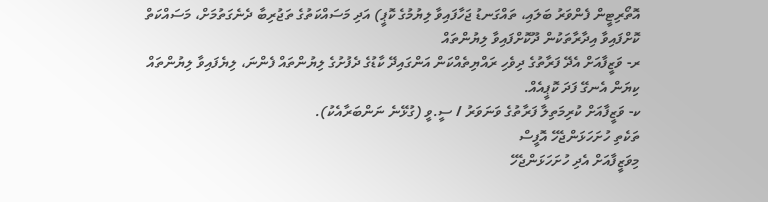އޮތޯރިޓީން ފެންވަރު ބަލައި، ތައްގަނޑު ޖަހާފައިވާ ލިޔުމުގެ ކޮޕީ) އަދި މަސައްކަތުގެ ތަޖުރިބާ ދެނެގަތުމަށް، މަސައްކަތް ކޮށްފައިވާ އިދާރާތަކުން ދޫކޮށްފައިވާ ލިޔުންތައް
ރ- ވަޒީފާއަށް އެދޭ ފަރާތުގެ ދިވެހި ރައްޔިތެއްކަން އަންގައިދޭ ކާޑުގެ ދެފުށުގެ ލިޔުންތައް ފެންނަ، ލިޔެފައިވާ ލިޔުންތައް ކިޔަން އެނގޭ ފަދަ ކޮޕީއެއް.
ކ- ވަޒީފާއަށް ކުރިމަތިލާ ފަރާތުގެ ވަނަވަރު / ސީ.ވީ (ގުޅޭނެ ނަންބަރާއެކު).
ތަކެތި ހުށަހަޅަންޖެހޭ އޮފީސް
މިވަޒީފާއަށް އެދި ހުށަހަޅަންޖެހޭ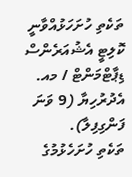ތަކެތި ހުށަހަޅުއްވާނީ ކޮލިޓީ އެޝުއަރެންސް ޑިޕާޓްމަންޓް / މއ. އެދުރުހިޔާ (9 ވަނަ ފަންގިފިލާ).
ތަކެތި ހުށަހެޅުމުގެ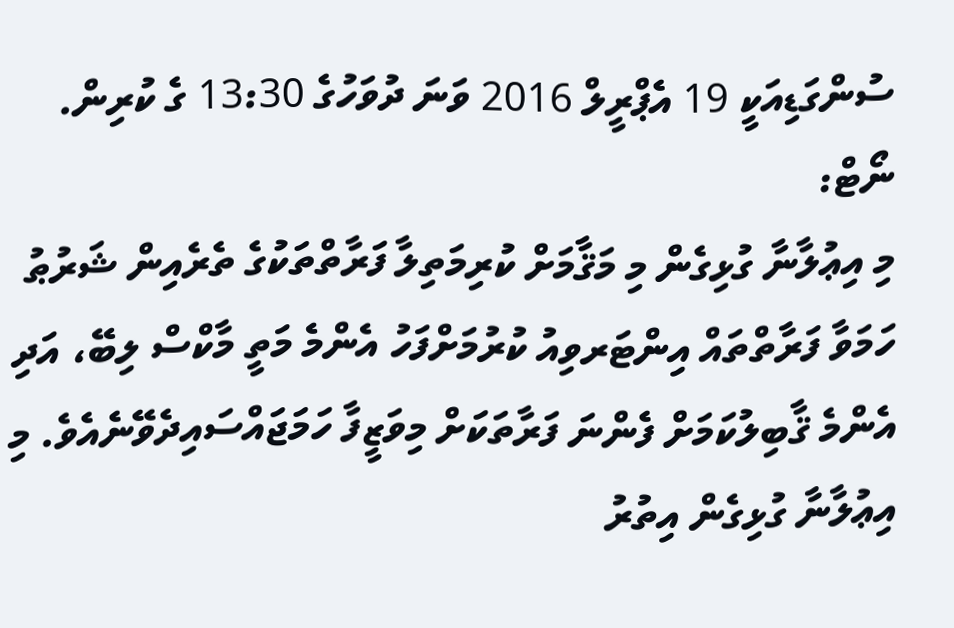ސުންގަޑިއަކީ 19 އެޕްރީލް 2016 ވަނަ ދުވަހުގެ 13:30 ގެ ކުރިން.
ނޯޓް:
މި އިޢުލާނާ ގުޅިގެން މި މަޤާމަށް ކުރިމަތިލާ ފަރާތްތަކުގެ ތެރެއިން ޝަރުޠު ހަމަވާ ފަރާތްތައް އިންޓަރވިއު ކުރުމަށްފަހު އެންމެ މަތީ މާކްސް ލިބޭ، އަދި އެންމެ ޤާބިލުކަމަށް ފެންނަ ފަރާތަކަށް މިވަޒީފާ ހަމަޖައްސައިދެވޭނެއެވެ. މި އިޢުލާނާ ގުޅިގެން އިތުރު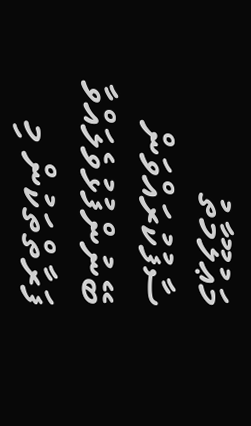މަޢުލޫމާތު ސާފުކުރައްވަން ބޭނުންފުޅުވެލައްވާ ފަރާތްތަކުން މި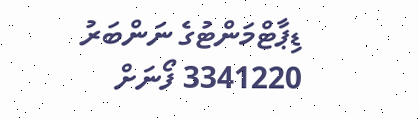ޑިޕާޓްމަންޓުގެ ނަންބަރު 3341220 ފޯނަށް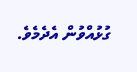ގުޅުއްވުން އެދެމެވެ.